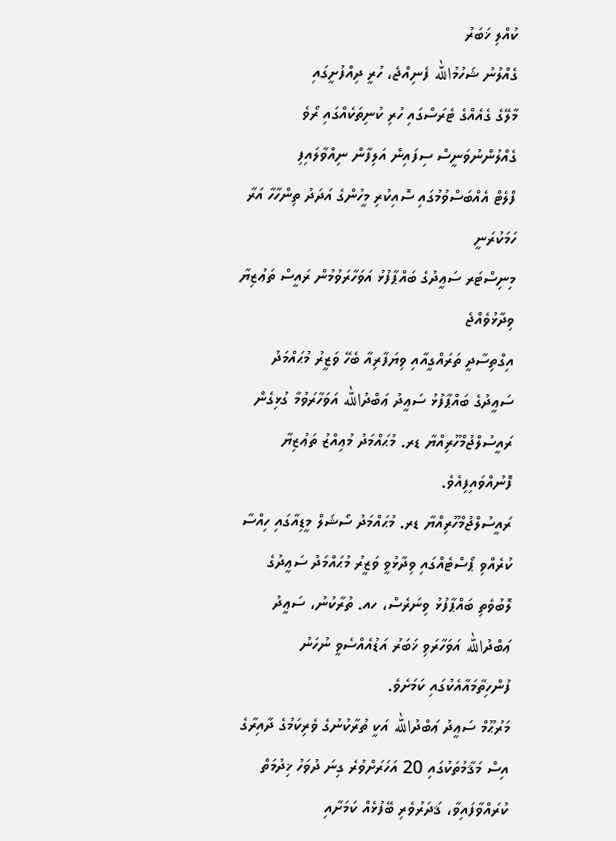ކުއްލި ޚަބަރު
ގެއްލުނު ޝަހުމުالله ފެނިއްޖެ، ހުރީ ދިއްފުށީގައި
މާލޭގެ ގެއެއްގެ ޓެރަސްގައި ހުރި ކުނިތަކެއްގައި ރޯވެ ގެއްލުންނުވަނީސް ސިފައިން އަލިފާން ނިއްވާލައިފި
ފްލެޓް އެއްބަސްވުމުގައި ސޮއިކުރި މީހުންގެ އަދަދު ތިންހާހާ އަރާ ހަމަކުރަނީ
މިނިސްޓަރ ސަޢީދުގެ ބައްޕާފުޅު އަވަހާރަވުމުން ރައީސް ތަޢުޒިޔާ ވިދާޅުވެއްޖެ
އިގްތިސާދީ ތަރައްގީއާއި ވިޔަފާރިއާ ބެހޭ ވަޒީރު މުޙައްމަދު ސަޢީދުގެ ބައްޕާފުޅު ސަޢީދު ޢަބްދުالله އަވަހާރަވުމާ ގުޅިގެން ރައީސުލްޖުމްހޫރިއްޔާ ޑރ. މުޙައްމަދު މުޢިއްޒު ތަޢުޒިޔާ ފޮނުއްވައިފިއެވެ.
ރައީސުލްޖުމްހޫރިއްޔާ ޑރ. މުޙައްމަދު ސޯޝަލް މީޑިއާގައި ހިއްސާ ކުރެއްވި ޕޯސްޓެއްގައި ވިދާޅުވީ ވަޒީރު މުޙައްމަދު ސަޢީދުގެ ލޮބުވެތި ބައްޕާފުޅު ވިނަރެސް، ހއ. ތުރާކުނު، ސަޢީދު ޢަބްދުالله އަވަހާރަވި ޚަބަރު އަޑުއެއްސެވީ ނުހަނު ފުންހިތާމައާއެކުގައި ކަމަށެވެ.
މަރުޙޫމް ސަޢީދު ޢަބްދުالله އަކީ ތުރާކުނުގެ ވެރިކަމުގެ ދާއިރާގެ އިސް މަޤާމުތަކުގައި 20 އަހަރަށްވުރެ ގިނަ ދުވަހު ޚިދުމަތް ކުރައްވާފައިވާ، ޤަދަރުވެރި ބޭފުޅެއް ކަމަށާއި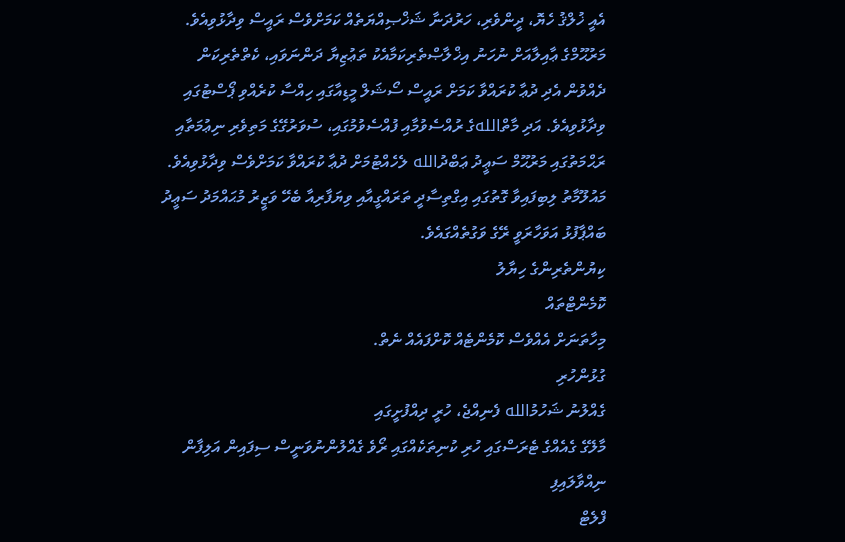އެއީ ޚުލްޤު ހެޔޮ، ދީންވެރި، ހަރުދަނާ ޝަޚްޞިއްޔަތެއް ކަމަށްވެސް ރައީސް ވިދާޅުވިއެވެ.
މަރުޙޫމްގެ ޢާއިލާއަށް ނުހަނު އިޚްލާޞްތެރިކަމާއެކު ތަޢުޒިޔާ ދަންނަވައި، ކެތްތެރިކަން ދެއްވުން އެދި ދުޢާ ކުރައްވާ ކަމަށް ރައީސް ސޯޝަލް މީޑިއާގައި ހިއްސާ ކުރެއްވި ޕޯސްޓުގައި ވިދާޅުވިއެވެ. އަދި މާތްاللهގެ ރުއްސެވުމާއި ފުއްސެވުމުގައި، ސުވަރުގޭގެ މަތިވެރި ނިޢުމަތާއި ރަޙްމަތުގައި މަރުޙޫމް ސަޢީދު ޢަބްދުالله ލެހެއްޓުމަށް ދުޢާ ކުރައްވާ ކަމަށްވެސް ވިދާޅުވިއެވެ.
މައުލޫމާތު ލިބިފައިވާ ގޮތުގައި އިގްތިސާދީ ތަރައްގީއާއި ވިޔަފާރިއާ ބެހޭ ވަޒީރު މުޙައްމަދު ސަޢީދު ބައްޕާފުޅު އަވަހާރަވީ ރޭގެ ވަގުތެއްގައެވެ.
ކިޔުންތެރިންގެ ހިޔާލު
ކޮމެންޓްތައް
މިހާތަނަށް އެއްވެސް ކޮމެންޓެއް ކޮށްފައެއް ނެތް.
ގުޅުންހުރި
ގެއްލުނު ޝަހުމުالله ފެނިއްޖެ، ހުރީ ދިއްފުށީގައި
މާލޭގެ ގެއެއްގެ ޓެރަސްގައި ހުރި ކުނިތަކެއްގައި ރޯވެ ގެއްލުންނުވަނީސް ސިފައިން އަލިފާން ނިއްވާލައިފި
ފްލެޓް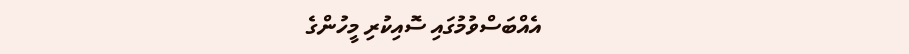އެއްބަސްވުމުގައި ސޮއިކުރި މީހުންގެ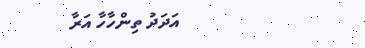އަދަދު ތިންހާހާ އަރާ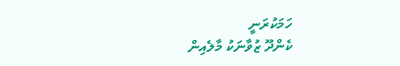ހަމަކުރަނީ
ކެންދޫ ޒުވާނަކު މާލެއިން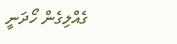ގެއްލިގެން ހޯދަނީ